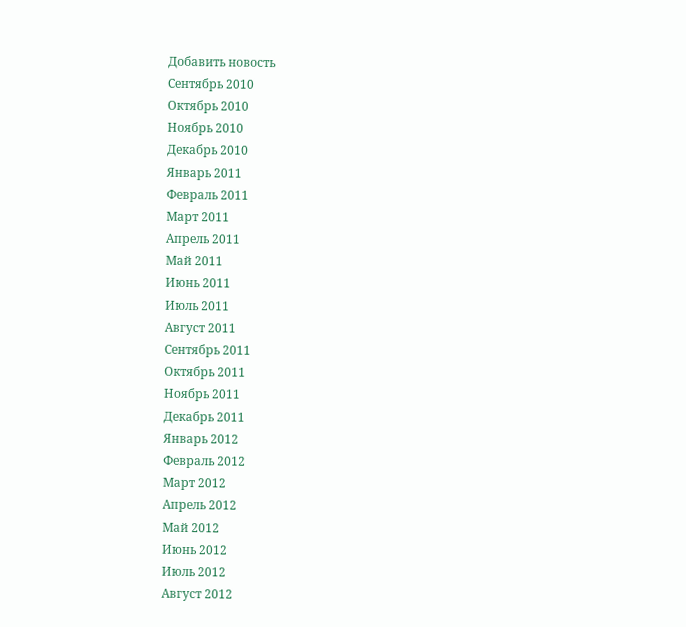Добавить новость
Сентябрь 2010
Октябрь 2010
Ноябрь 2010
Декабрь 2010
Январь 2011
Февраль 2011
Март 2011
Апрель 2011
Май 2011
Июнь 2011
Июль 2011
Август 2011
Сентябрь 2011
Октябрь 2011
Ноябрь 2011
Декабрь 2011
Январь 2012
Февраль 2012
Март 2012
Апрель 2012
Май 2012
Июнь 2012
Июль 2012
Август 2012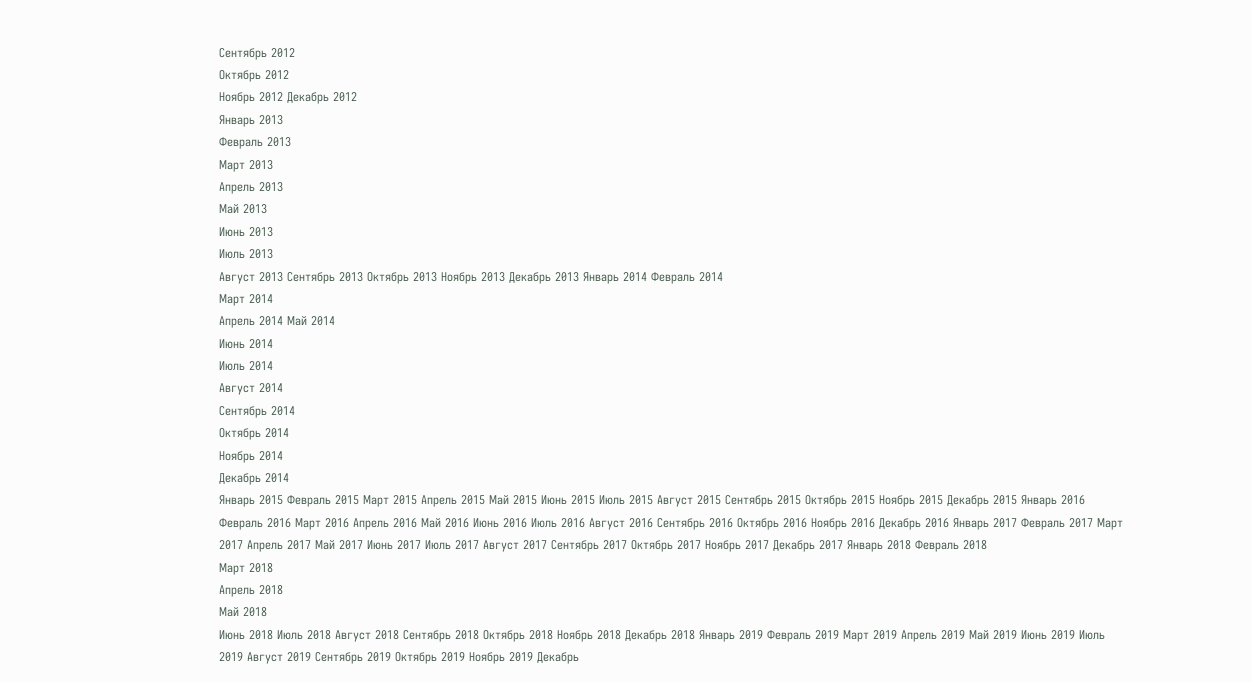Сентябрь 2012
Октябрь 2012
Ноябрь 2012 Декабрь 2012
Январь 2013
Февраль 2013
Март 2013
Апрель 2013
Май 2013
Июнь 2013
Июль 2013
Август 2013 Сентябрь 2013 Октябрь 2013 Ноябрь 2013 Декабрь 2013 Январь 2014 Февраль 2014
Март 2014
Апрель 2014 Май 2014
Июнь 2014
Июль 2014
Август 2014
Сентябрь 2014
Октябрь 2014
Ноябрь 2014
Декабрь 2014
Январь 2015 Февраль 2015 Март 2015 Апрель 2015 Май 2015 Июнь 2015 Июль 2015 Август 2015 Сентябрь 2015 Октябрь 2015 Ноябрь 2015 Декабрь 2015 Январь 2016 Февраль 2016 Март 2016 Апрель 2016 Май 2016 Июнь 2016 Июль 2016 Август 2016 Сентябрь 2016 Октябрь 2016 Ноябрь 2016 Декабрь 2016 Январь 2017 Февраль 2017 Март 2017 Апрель 2017 Май 2017 Июнь 2017 Июль 2017 Август 2017 Сентябрь 2017 Октябрь 2017 Ноябрь 2017 Декабрь 2017 Январь 2018 Февраль 2018
Март 2018
Апрель 2018
Май 2018
Июнь 2018 Июль 2018 Август 2018 Сентябрь 2018 Октябрь 2018 Ноябрь 2018 Декабрь 2018 Январь 2019 Февраль 2019 Март 2019 Апрель 2019 Май 2019 Июнь 2019 Июль 2019 Август 2019 Сентябрь 2019 Октябрь 2019 Ноябрь 2019 Декабрь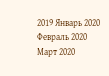2019 Январь 2020 Февраль 2020 Март 2020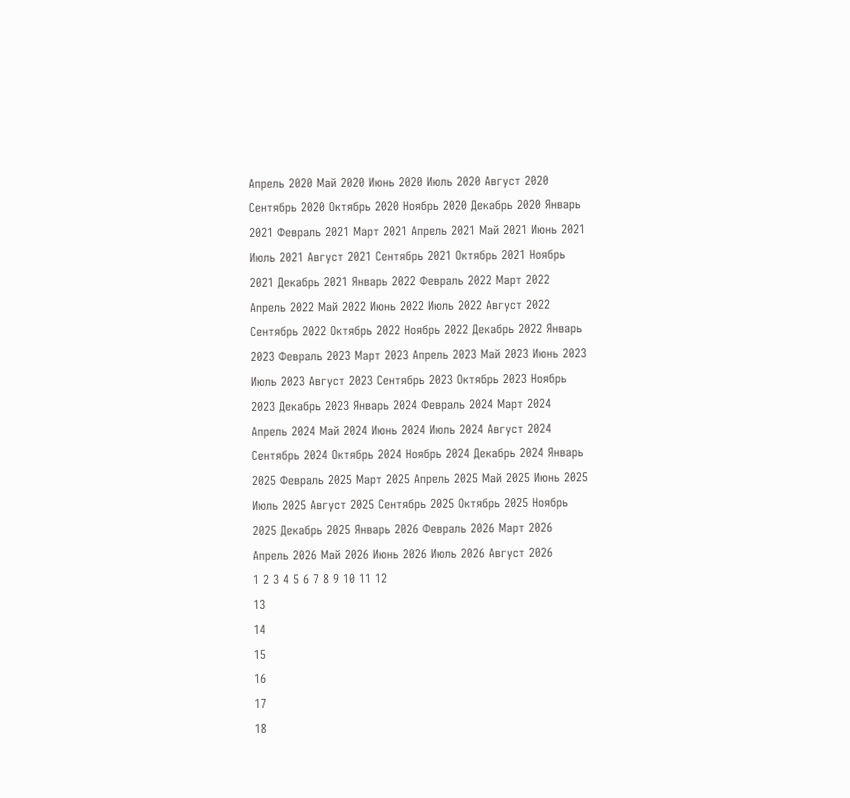Апрель 2020 Май 2020 Июнь 2020 Июль 2020 Август 2020 Сентябрь 2020 Октябрь 2020 Ноябрь 2020 Декабрь 2020 Январь 2021 Февраль 2021 Март 2021 Апрель 2021 Май 2021 Июнь 2021 Июль 2021 Август 2021 Сентябрь 2021 Октябрь 2021 Ноябрь 2021 Декабрь 2021 Январь 2022 Февраль 2022 Март 2022 Апрель 2022 Май 2022 Июнь 2022 Июль 2022 Август 2022 Сентябрь 2022 Октябрь 2022 Ноябрь 2022 Декабрь 2022 Январь 2023 Февраль 2023 Март 2023 Апрель 2023 Май 2023 Июнь 2023 Июль 2023 Август 2023 Сентябрь 2023 Октябрь 2023 Ноябрь 2023 Декабрь 2023 Январь 2024 Февраль 2024 Март 2024 Апрель 2024 Май 2024 Июнь 2024 Июль 2024 Август 2024 Сентябрь 2024 Октябрь 2024 Ноябрь 2024 Декабрь 2024 Январь 2025 Февраль 2025 Март 2025 Апрель 2025 Май 2025 Июнь 2025 Июль 2025 Август 2025 Сентябрь 2025 Октябрь 2025 Ноябрь 2025 Декабрь 2025 Январь 2026 Февраль 2026 Март 2026 Апрель 2026 Май 2026 Июнь 2026 Июль 2026 Август 2026
1 2 3 4 5 6 7 8 9 10 11 12
13
14
15
16
17
18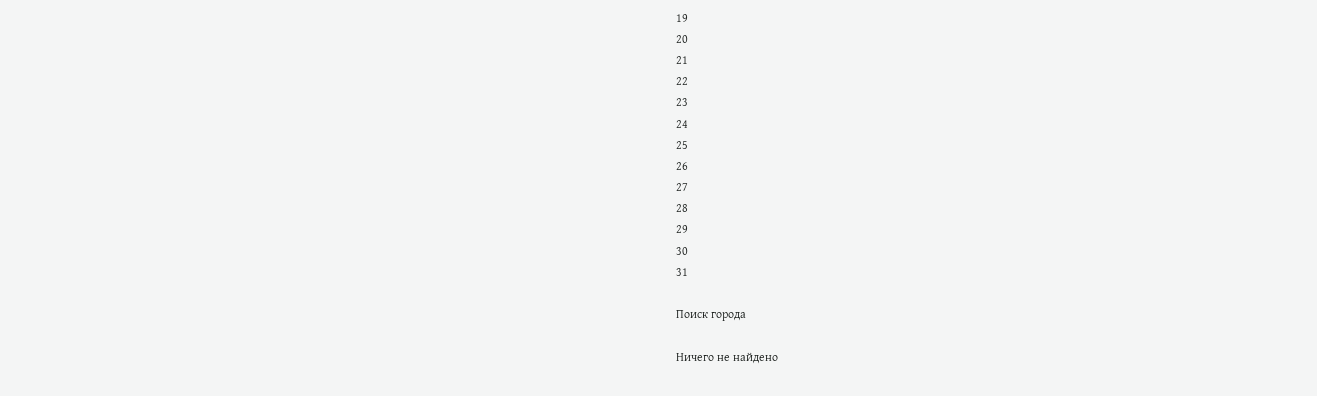19
20
21
22
23
24
25
26
27
28
29
30
31

Поиск города

Ничего не найдено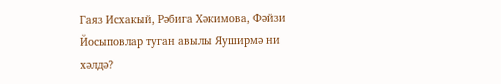Гаяз Исхакый, Рәбига Хәкимова, Фәйзи Йосыповлар туган авылы Яуширмә ни хәлдә?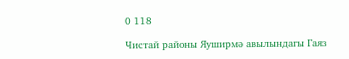0 118

Чистай районы Яуширмә авылындагы Гаяз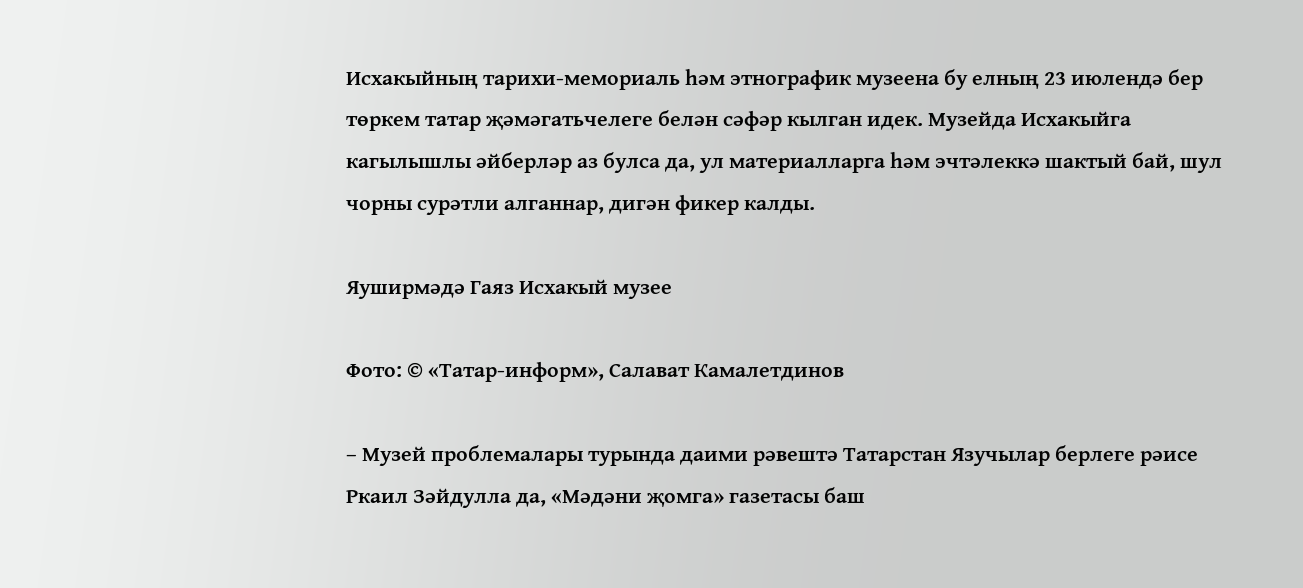Исхакыйның тарихи-мемориаль һәм этнографик музеена бу елның 23 июлендә бер төркем татар җәмәгатьчелеге белән сәфәр кылган идек. Музейда Исхакыйга кагылышлы әйберләр аз булса да, ул материалларга һәм эчтәлеккә шактый бай, шул чорны сурәтли алганнар, дигән фикер калды.

Яуширмәдә Гаяз Исхакый музее

Фото: © «Татар-информ», Салават Камалетдинов

– Музей проблемалары турында даими рәвештә Татарстан Язучылар берлеге рәисе Ркаил Зәйдулла да, «Мәдәни җомга» газетасы баш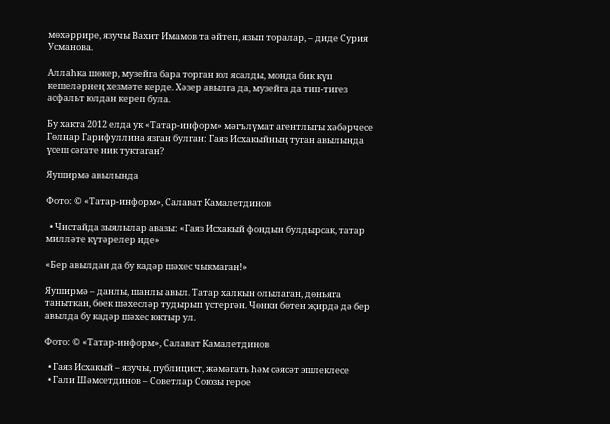мөхәррире, язучы Вахит Имамов та әйтеп, язып торалар, – диде Сурия Усманова.

Аллаһка шөкер, музейга бара торган юл ясалды, монда бик күп кешеләрнең хезмәте керде. Хәзер авылга да, музейга да тип-тигез асфальт юлдан кереп була.

Бу хакта 2012 елда ук «Татар-информ» мәгълүмат агентлыгы хәбәрчесе Гөлнар Гарифуллина язган булган: Гаяз Исхакыйның туган авылында үсеш сәгате ник туктаган?

Яуширмә авылында

Фото: © «Татар-информ», Салават Камалетдинов

  • Чистайда зыялылар авазы: «Гаяз Исхакый фондын булдырсак, татар милләте күтәрелер иде»

«Бер авылдан да бу кадәр шәхес чыкмаган!»

Яуширмә – данлы, шанлы авыл. Татар халкын олылаган, дөньяга таныткан, бөек шәхесләр тудырып үстергән. Чөнки бөтен җирдә дә бер авылда бу кадәр шәхес юктыр ул.

Фото: © «Татар-информ», Салават Камалетдинов

  • Гаяз Исхакый – язучы, публицист, жәмәгать һәм сәясәт эшлеклесе
  • Гали Шәмсетдинов – Советлар Союзы герое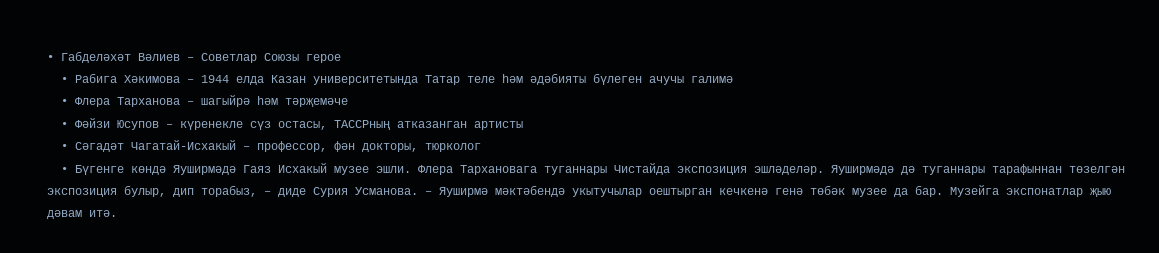• Габделәхәт Вәлиев – Советлар Союзы герое
  • Рабига Хәкимова – 1944 елда Казан университетында Татар теле һәм әдәбияты бүлеген ачучы галимә
  • Флера Тарханова – шагыйрә һәм тәрҗемәче
  • Фәйзи Юсупов – күренекле сүз остасы, ТАССРның атказанган артисты
  • Сәгадәт Чагатай-Исхакый – профессор, фән докторы, тюрколог
  • Бүгенге көндә Яуширмәдә Гаяз Исхакый музее эшли. Флера Тархановага туганнары Чистайда экспозиция эшләделәр. Яуширмәдә дә туганнары тарафыннан төзелгән экспозиция булыр, дип торабыз, – диде Сурия Усманова. – Яуширмә мәктәбендә укытучылар оештырган кечкенә генә төбәк музее да бар. Музейга экспонатлар җыю дәвам итә.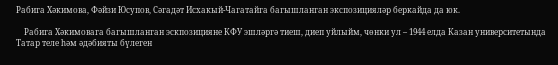Рабига Хәкимова, Фәйзи Юсупов, Сәгадәт Исхакый-Чагатайга багышланган экспозицияләр беркайда да юк.

    Рабига Хәкимовага багышланган эскпозицияне КФУ эшләргә тиеш, диеп уйлыйм, чөнки ул – 1944 елда Казан университетында Татар теле һәм әдәбияты бүлеген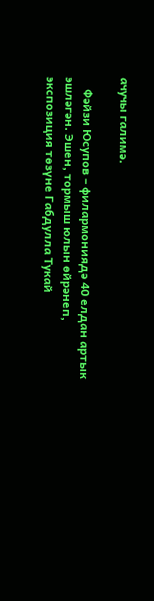ачучы галимә.

    Фәйзи Юсупов – филармониядә 40 елдан артык эшләгән. Эшен, тормыш юлын өйрәнеп, экспозиция төзүне Габдулла Тукай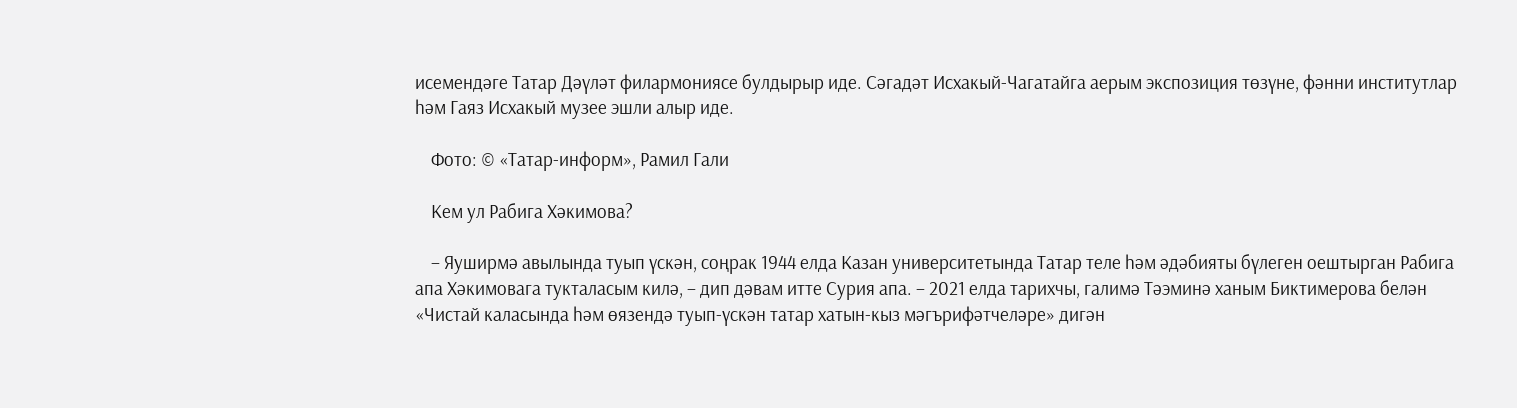исемендәге Татар Дәүләт филармониясе булдырыр иде. Сәгадәт Исхакый-Чагатайга аерым экспозиция төзүне, фәнни институтлар һәм Гаяз Исхакый музее эшли алыр иде.

    Фото: © «Татар-информ», Рамил Гали

    Кем ул Рабига Хәкимова?

    – Яуширмә авылында туып үскән, соңрак 1944 елда Казан университетында Татар теле һәм әдәбияты бүлеген оештырган Рабига апа Хәкимовага тукталасым килә, – дип дәвам итте Сурия апа. – 2021 елда тарихчы, галимә Тәэминә ханым Биктимерова белән «Чистай каласында һәм өязендә туып-үскән татар хатын-кыз мәгърифәтчеләре» дигән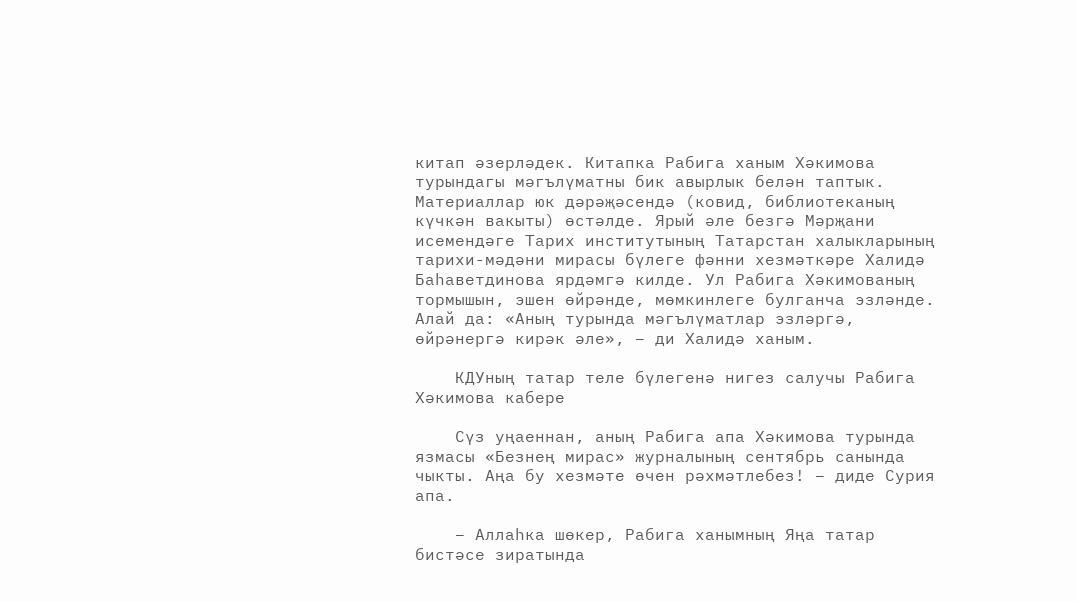китап әзерләдек. Китапка Рабига ханым Хәкимова турындагы мәгълүматны бик авырлык белән таптык. Материаллар юк дәрәҗәсендә (ковид, библиотеканың күчкән вакыты) өстәлде. Ярый әле безгә Мәрҗани исемендәге Тарих институтының Татарстан халыкларының тарихи-мәдәни мирасы бүлеге фәнни хезмәткәре Халидә Баһаветдинова ярдәмгә килде. Ул Рабига Хәкимованың тормышын, эшен өйрәнде, мөмкинлеге булганча эзләнде. Алай да: «Аның турында мәгълүматлар эзләргә, өйрәнергә кирәк әле», – ди Халидә ханым.

    КДУның татар теле бүлегенә нигез салучы Рабига Хәкимова кабере

    Сүз уңаеннан, аның Рабига апа Хәкимова турында язмасы «Безнең мирас» журналының сентябрь санында чыкты. Аңа бу хезмәте өчен рәхмәтлебез! – диде Сурия апа.

    – Аллаһка шөкер, Рабига ханымның Яңа татар бистәсе зиратында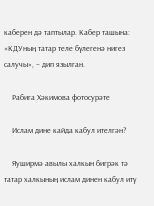каберен дә таптылар. Кабер ташына: «КДУның татар теле бүлегенә нигез салучы», – дип язылган.

    Рабига Хәкимова фотосурәте

    Ислам дине кайда кабул ителгән?

    Яуширмә авылы халкын бигрәк тә татар халкының ислам динен кабул итү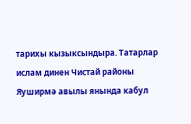тарихы кызыксындыра. Татарлар ислам динен Чистай районы Яуширмә авылы янында кабул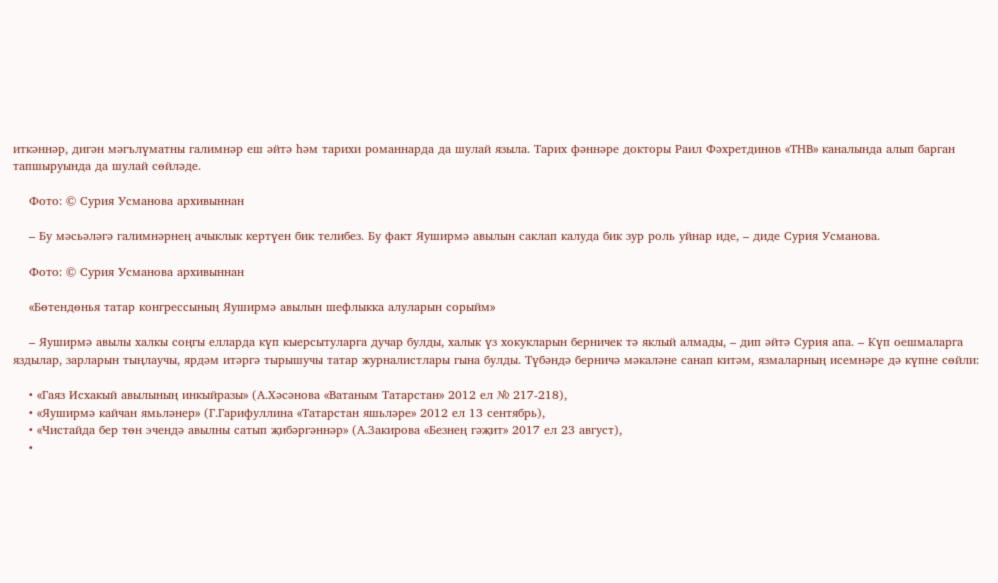иткәннәр, дигән мәгълүматны галимнәр еш әйтә һәм тарихи романнарда да шулай языла. Тарих фәннәре докторы Раил Фәхретдинов «ТНВ» каналында алып барган тапшыруында да шулай сөйләде.

    Фото: © Сурия Усманова архивыннан

    – Бу мәсьәләгә галимнәрнең ачыклык кертүен бик телибез. Бу факт Яуширмә авылын саклап калуда бик зур роль уйнар иде, – диде Сурия Усманова.

    Фото: © Сурия Усманова архивыннан

    «Бөтендөнья татар конгрессының Яуширмә авылын шефлыкка алуларын сорыйм»

    – Яуширмә авылы халкы соңгы елларда күп кыерсытуларга дучар булды, халык үз хокукларын берничек тә яклый алмады, – дип әйтә Сурия апа. – Күп оешмаларга яздылар, зарларын тыңлаучы, ярдәм итәргә тырышучы татар журналистлары гына булды. Түбәндә берничә мәкаләне санап китәм, язмаларның исемнәре дә күпне сөйли:

    • «Гаяз Исхакый авылының инкыйразы» (А.Хәсәнова «Ватаным Татарстан» 2012 ел № 217-218),
    • «Яуширмә кайчан ямьләнер» (Г.Гарифуллина «Татарстан яшьләре» 2012 ел 13 сентябрь),
    • «Чистайда бер төн эчендә авылны сатып җибәргәннәр» (А.Закирова «Безнең гәҗит» 2017 ел 23 август),
    •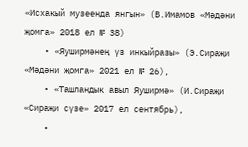«Исхакый музеенда янгын» (В.Имамов «Мәдәни җомга» 2018 ел № 38)
    • «Яуширмәнең үз инкыйразы» (Э.Сираҗи «Мәдәни җомга» 2021 ел № 26),
    • «Ташландык авыл Яуширмә» (И.Сираҗи «Сираҗи сүзе» 2017 ел сентябрь),
    •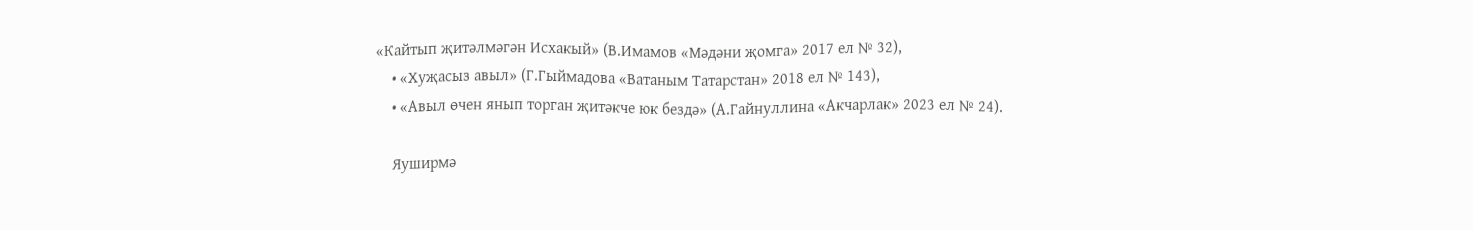«Кайтып җитәлмәгән Исхакый» (В.Имамов «Мәдәни җомга» 2017 ел № 32),
    • «Хуҗасыз авыл» (Г.Гыймадова «Ватаным Татарстан» 2018 ел № 143),
    • «Авыл өчен янып торган җитәкче юк бездә» (А.Гайнуллина «Акчарлак» 2023 ел № 24).

    Яуширмә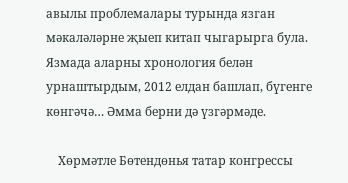авылы проблемалары турында язган мәкаләләрне җыеп китап чыгарырга була. Язмада аларны хронология белән урнаштырдым, 2012 елдан башлап, бүгенге көнгәчә… Әмма берни дә үзгәрмәде.

    Хөрмәтле Бөтендөнья татар конгрессы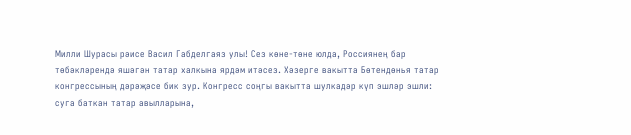Милли Шурасы рәисе Васил Габделгаяз улы! Сез көне-төне юлда, Россиянең бар төбәкләрендә яшәгән татар халкына ярдәм итәсез. Хәзерге вакытта Бөтендөнья татар конгрессының дәрәҗәсе бик зур. Конгресс соңгы вакытта шулкадәр күп эшләр эшли: суга баткан татар авылларына,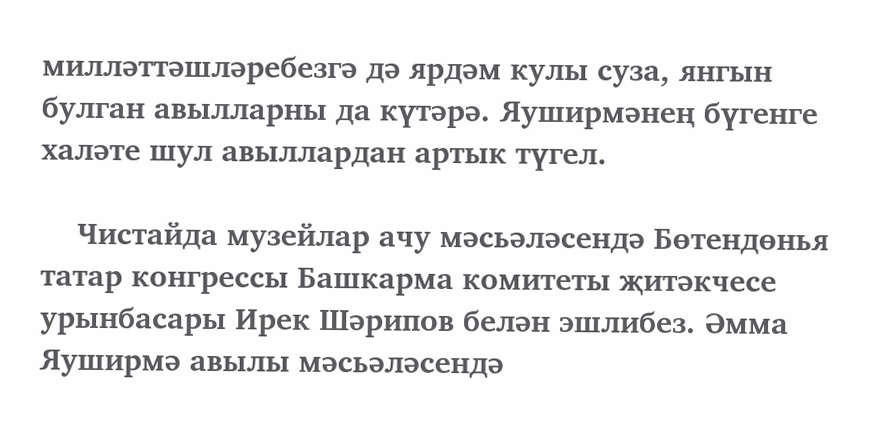милләттәшләребезгә дә ярдәм кулы суза, янгын булган авылларны да күтәрә. Яуширмәнең бүгенге халәте шул авыллардан артык түгел.

    Чистайда музейлар ачу мәсьәләсендә Бөтендөнья татар конгрессы Башкарма комитеты җитәкчесе урынбасары Ирек Шәрипов белән эшлибез. Әмма Яуширмә авылы мәсьәләсендә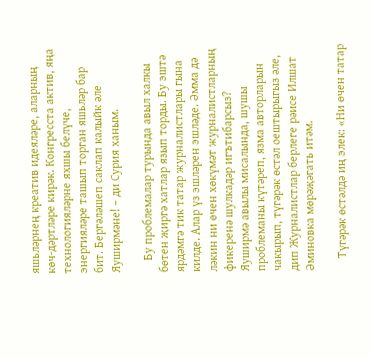яшьләрнең креатив идеяләре, аларның көч-дәртләре кирәк. Конгресста актив, яңа технологияләрне яхшы белүче, энергияләре ташып торган яшьләр бар бит. Бергәләшеп саклап калыйк әле Яуширмәне! – ди Сурия ханым.

    Бу проблемалар турында авыл халкы бөтен җиргә хатлар язып торды. Бу эштә ярдәмгә тик татар журналистлары гына килде. Алар үз эшләрен эшләде. Әмма дә ләкин ни өчен хөкүмәт журналистларның фикеренә шулкадәр игътибарсыз? Яуширмә авылы мисалында, шушы проблеманы күтәреп, язма авторларын чакырып, түгәрәк өстәл оештырыгыз әле, дип Журналистлар берлеге рәисе Илшат Әминовка мөрәҗәгать итәм.

    Түгәрәк өстәлдә иң элек: «Ни өчен татар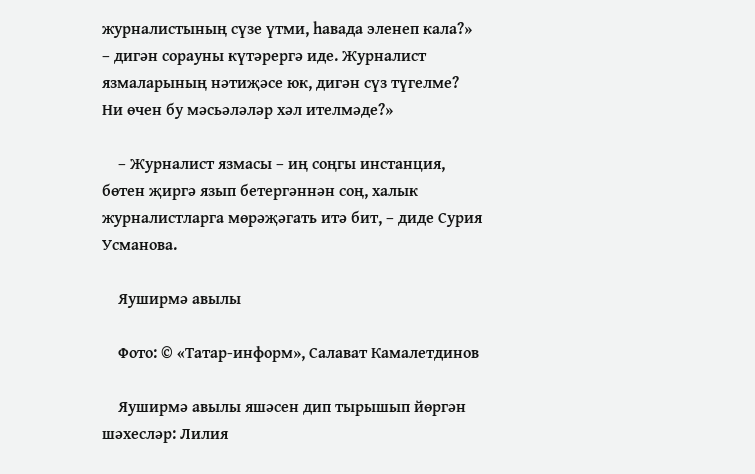журналистының сүзе үтми, һавада эленеп кала?» – дигән сорауны күтәрергә иде. Журналист язмаларының нәтиҗәсе юк, дигән сүз түгелме? Ни өчен бу мәсьәләләр хәл ителмәде?»

    – Журналист язмасы – иң соңгы инстанция, бөтен җиргә язып бетергәннән соң, халык журналистларга мөрәҗәгать итә бит, – диде Сурия Усманова.

    Яуширмә авылы

    Фото: © «Татар-информ», Салават Камалетдинов

    Яуширмә авылы яшәсен дип тырышып йөргән шәхесләр: Лилия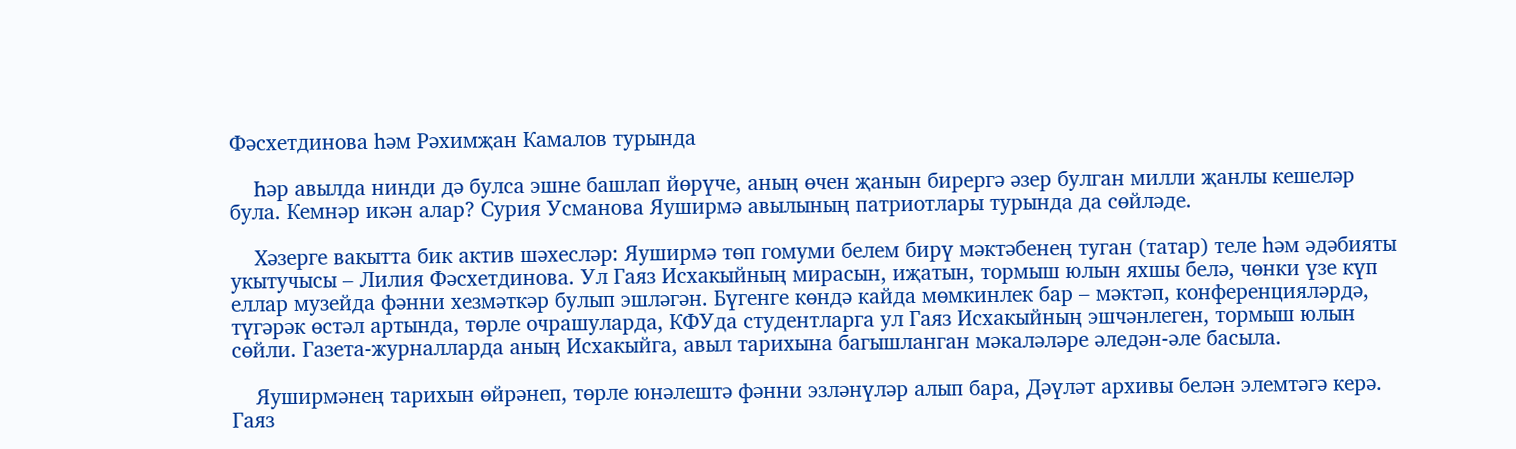Фәсхетдинова һәм Рәхимҗан Камалов турында

    Һәр авылда нинди дә булса эшне башлап йөрүче, аның өчен җанын бирергә әзер булган милли җанлы кешеләр була. Кемнәр икән алар? Сурия Усманова Яуширмә авылының патриотлары турында да сөйләде.

    Хәзерге вакытта бик актив шәхесләр: Яуширмә төп гомуми белем бирү мәктәбенең туган (татар) теле һәм әдәбияты укытучысы – Лилия Фәсхетдинова. Ул Гаяз Исхакыйның мирасын, иҗатын, тормыш юлын яхшы белә, чөнки үзе күп еллар музейда фәнни хезмәткәр булып эшләгән. Бүгенге көндә кайда мөмкинлек бар – мәктәп, конференцияләрдә, түгәрәк өстәл артында, төрле очрашуларда, КФУда студентларга ул Гаяз Исхакыйның эшчәнлеген, тормыш юлын сөйли. Газета-журналларда аның Исхакыйга, авыл тарихына багышланган мәкаләләре әледән-әле басыла.

    Яуширмәнең тарихын өйрәнеп, төрле юнәлештә фәнни эзләнүләр алып бара, Дәүләт архивы белән элемтәгә керә. Гаяз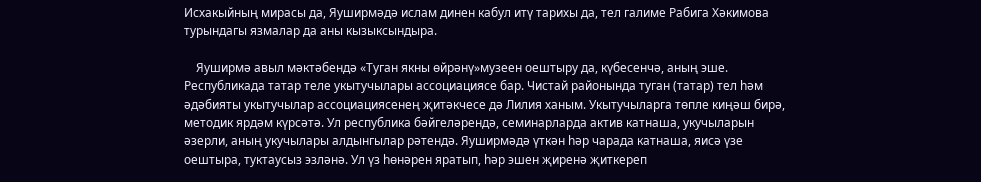Исхакыйның мирасы да, Яуширмәдә ислам динен кабул итү тарихы да, тел галиме Рабига Хәкимова турындагы язмалар да аны кызыксындыра.

    Яуширмә авыл мәктәбендә «Туган якны өйрәнү»музеен оештыру да, күбесенчә, аның эше. Республикада татар теле укытучылары ассоциациясе бар. Чистай районында туган (татар) тел һәм әдәбияты укытучылар ассоциациясенең җитәкчесе дә Лилия ханым. Укытучыларга төпле киңәш бирә, методик ярдәм күрсәтә. Ул республика бәйгеләрендә, семинарларда актив катнаша, укучыларын әзерли, аның укучылары алдынгылар рәтендә. Яуширмәдә үткән һәр чарада катнаша, яисә үзе оештыра, туктаусыз эзләнә. Ул үз һөнәрен яратып, һәр эшен җиренә җиткереп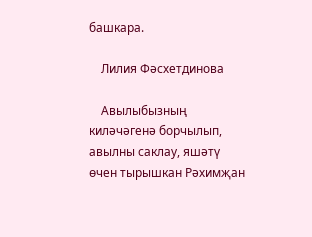башкара.

    Лилия Фәсхетдинова

    Авылыбызның киләчәгенә борчылып, авылны саклау, яшәтү өчен тырышкан Рәхимҗан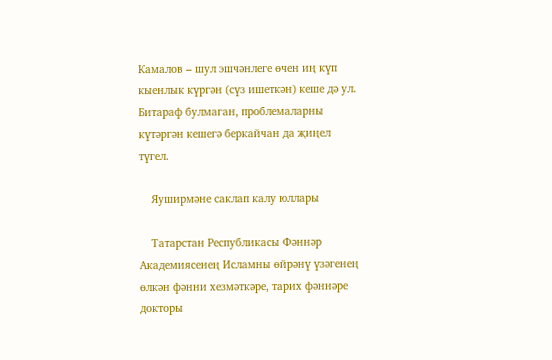Камалов – шул эшчәнлеге өчен иң күп кыенлык күргән (сүз ишеткән) кеше дә ул. Битараф булмаган, проблемаларны күтәргән кешегә беркайчан да җиңел түгел.

    Яуширмәне саклап калу юллары

    Татарстан Республикасы Фәннәр Академиясенең Исламны өйрәнү үзәгенең өлкән фәнни хезмәткәре, тарих фәннәре докторы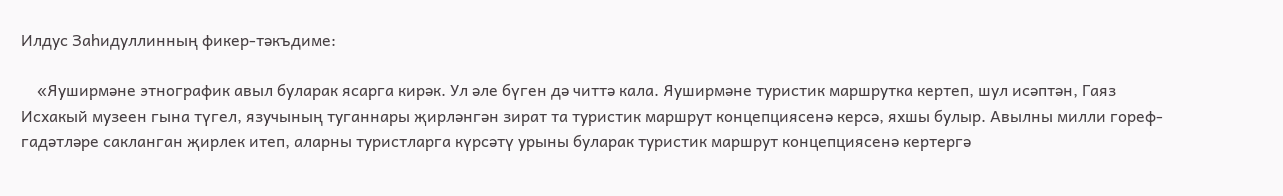Илдус Заһидуллинның фикер-тәкъдиме:

    «Яуширмәне этнографик авыл буларак ясарга кирәк. Ул әле бүген дә читтә кала. Яуширмәне туристик маршрутка кертеп, шул исәптән, Гаяз Исхакый музеен гына түгел, язучының туганнары җирләнгән зират та туристик маршрут концепциясенә керсә, яхшы булыр. Авылны милли гореф-гадәтләре сакланган җирлек итеп, аларны туристларга күрсәтү урыны буларак туристик маршрут концепциясенә кертергә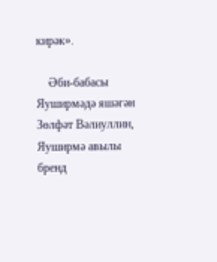кирәк».

    Әби-бабасы Яуширмәдә яшәгән Зөлфәт Вәлиуллин, Яуширмә авылы бренд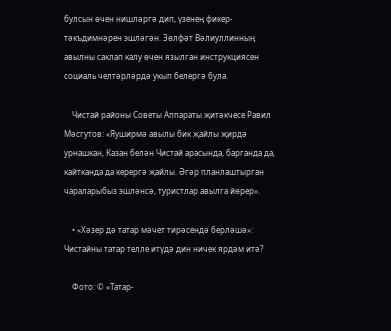булсын өчен нишләргә дип, үзенең фикер-тәкъдимнәрен эшләгән. Зөлфәт Вәлиуллинның авылны саклап калу өчен язылган инструкциясен социаль челтәрләрдә укып белергә була.

    Чистай районы Советы Аппараты җитәкчесе Равил Мәсгутов: «Яуширмә авылы бик җайлы җирдә урнашкан, Казан белән Чистай арасында, барганда да, кайтканда да керергә җайлы. Әгәр планлаштырган чараларыбыз эшләнсә, туристлар авылга йөрер».

    • «Хәзер дә татар мәчет тирәсендә берләшә»: Чистайны татар телле итүдә дин ничек ярдәм итә?

    Фото: © «Татар-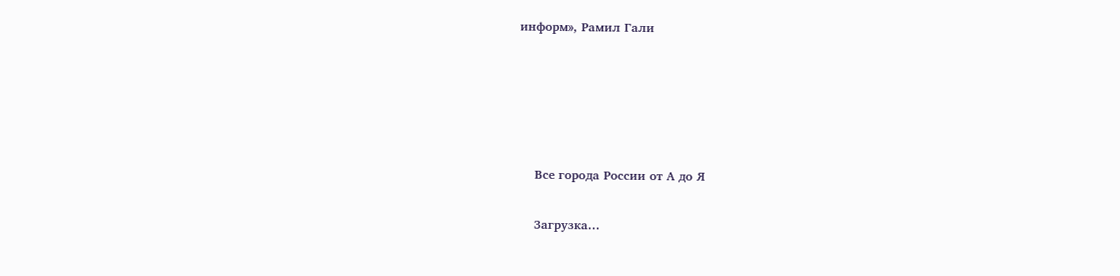информ», Рамил Гали





    Все города России от А до Я

    Загрузка...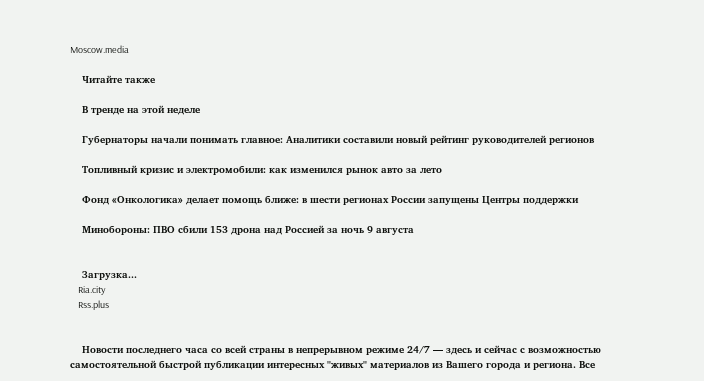Moscow.media

    Читайте также

    В тренде на этой неделе

    Губернаторы начали понимать главное: Аналитики составили новый рейтинг руководителей регионов

    Топливный кризис и электромобили: как изменился рынок авто за лето

    Фонд «Онкологика» делает помощь ближе: в шести регионах России запущены Центры поддержки

    Минобороны: ПВО сбили 153 дрона над Россией за ночь 9 августа


    Загрузка...
    Ria.city
    Rss.plus


    Новости последнего часа со всей страны в непрерывном режиме 24/7 — здесь и сейчас с возможностью самостоятельной быстрой публикации интересных "живых" материалов из Вашего города и региона. Все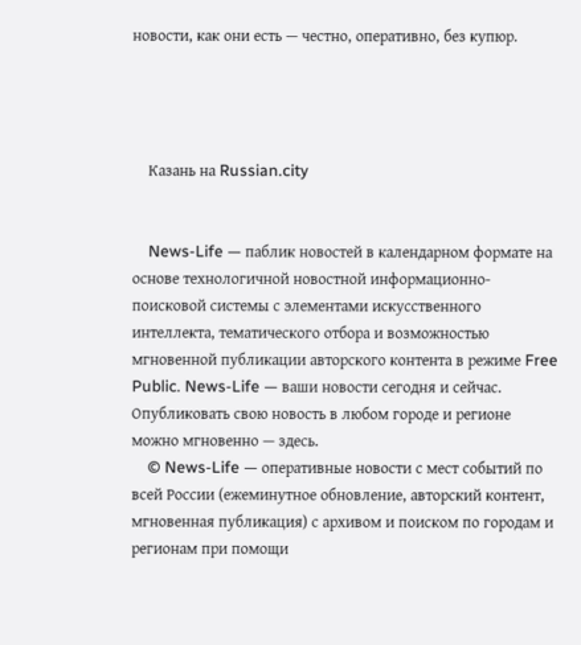новости, как они есть — честно, оперативно, без купюр.




    Казань на Russian.city


    News-Life — паблик новостей в календарном формате на основе технологичной новостной информационно-поисковой системы с элементами искусственного интеллекта, тематического отбора и возможностью мгновенной публикации авторского контента в режиме Free Public. News-Life — ваши новости сегодня и сейчас. Опубликовать свою новость в любом городе и регионе можно мгновенно — здесь.
    © News-Life — оперативные новости с мест событий по всей России (ежеминутное обновление, авторский контент, мгновенная публикация) с архивом и поиском по городам и регионам при помощи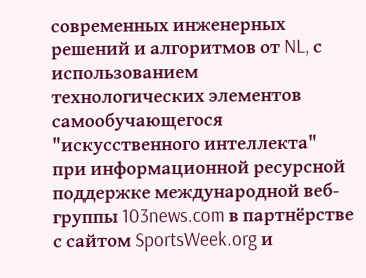современных инженерных решений и алгоритмов от NL, с использованием технологических элементов самообучающегося "искусственного интеллекта" при информационной ресурсной поддержке международной веб-группы 103news.com в партнёрстве с сайтом SportsWeek.org и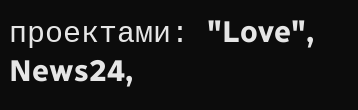проектами: "Love", News24,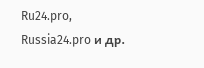Ru24.pro, Russia24.pro и др.